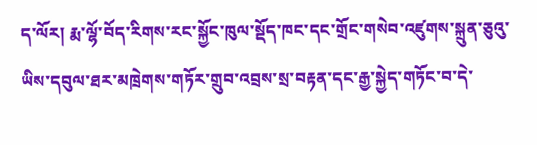ད་ལོར། རྨ་ལྷོ་བོད་རིགས་རང་སྐྱོང་ཁུལ་སྡོད་ཁང་དང་གྲོང་གསེབ་འཛུགས་སྐྲུན་ཅུའུ་ཡིས་དབུལ་ཐར་མཁྲེགས་གཏོར་གྲུབ་འབྲས་སྲ་བརྟན་དང་རྒྱ་སྐྱེད་གཏོང་བ་དེ་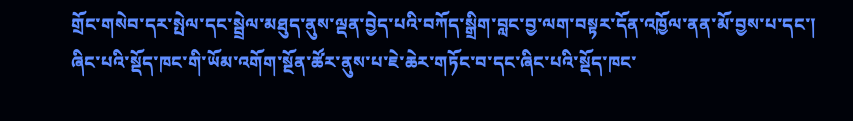གྲོང་གསེབ་དར་སྤེལ་དང་སྦྲེལ་མཐུད་ནུས་ལྡན་བྱེད་པའི་བཀོད་སྒྲིག་བླང་བྱ་ལག་བསྟར་དོན་འཁྱོལ་ནན་མོ་བྱས་པ་དང་། ཞིང་པའི་སྡོད་ཁང་གི་ཡོམ་འགོག་སྔོན་ཚོར་ནུས་པ་ཇེ་ཆེར་གཏོང་བ་དང་ཞིང་པའི་སྡོད་ཁང་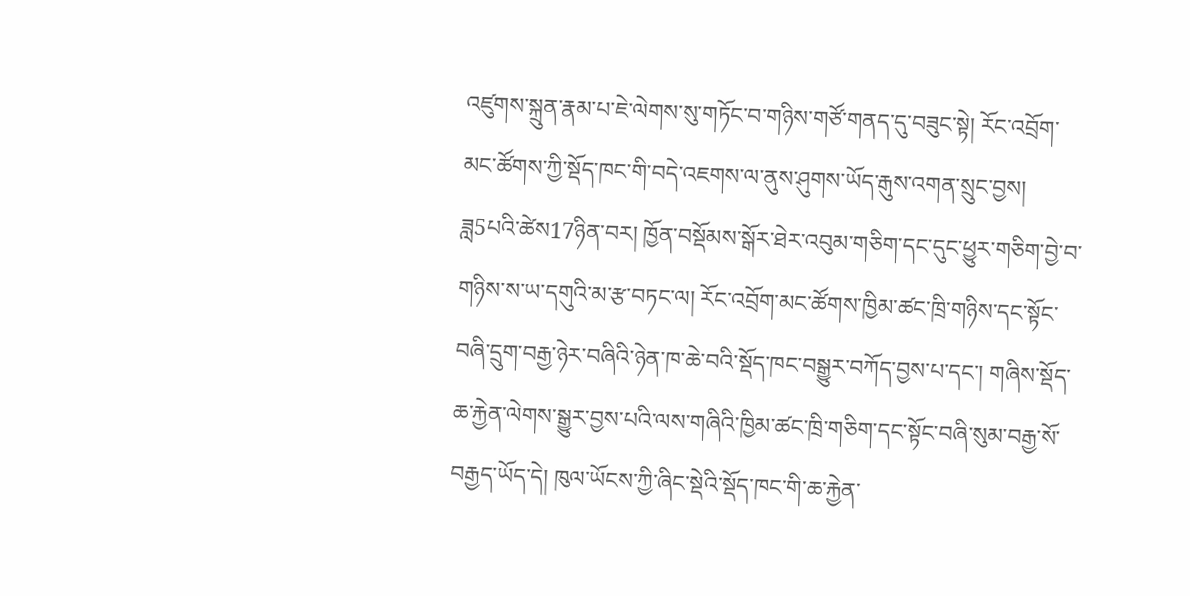འཛུགས་སྐྲུན་རྣམ་པ་ཇེ་ལེགས་སུ་གཏོང་བ་གཉིས་གཙོ་གནད་དུ་བཟུང་སྟེ། རོང་འབྲོག་མང་ཚོགས་ཀྱི་སྡོད་ཁང་གི་བདེ་འཇགས་ལ་ནུས་ཤུགས་ཡོད་རྒུས་འགན་སྲུང་བྱས། ཟླ5པའི་ཚེས17ཉིན་བར། ཁྱོན་བསྡོམས་སྒོར་ཐེར་འབུམ་གཅིག་དང་དུང་ཕྱུར་གཅིག་བྱེ་བ་གཉིས་ས་ཡ་དགུའི་མ་རྩ་བཏང་ལ། རོང་འབྲོག་མང་ཚོགས་ཁྱིམ་ཚང་ཁྲི་གཉིས་དང་སྟོང་བཞི་དྲུག་བརྒྱ་ཉེར་བཞིའི་ཉེན་ཁ་ཆེ་བའི་སྡོད་ཁང་བསྒྱུར་བཀོད་བྱས་པ་དང་། གཞིས་སྡོད་ཆ་རྐྱེན་ལེགས་སྒྱུར་བྱས་པའི་ལས་གཞིའི་ཁྱིམ་ཚང་ཁྲི་གཅིག་དང་སྟོང་བཞི་སུམ་བརྒྱ་སོ་བརྒྱད་ཡོད་དེ། ཁུལ་ཡོངས་ཀྱི་ཞིང་སྡེའི་སྡོད་ཁང་གི་ཆ་རྐྱེན་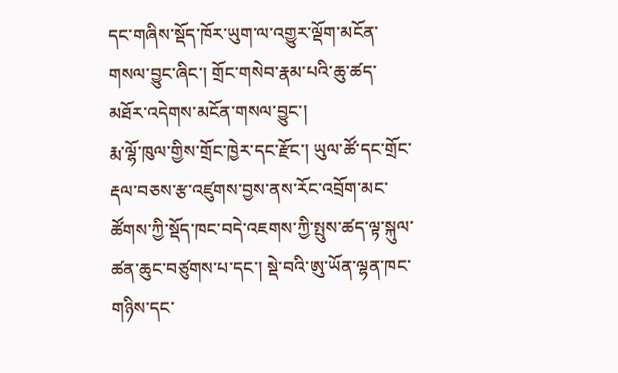དང་གཞིས་སྡོད་ཁོར་ཡུག་ལ་འགྱུར་ལྡོག་མངོན་གསལ་བྱུང་ཞིང་། གྲོང་གསེབ་རྣམ་པའི་ཆུ་ཚད་མཐོར་འདེགས་མངོན་གསལ་བྱུང་།
རྨ་ལྷོ་ཁུལ་གྱིས་གྲོང་ཁྱེར་དང་རྫོང་། ཡུལ་ཚོ་དང་གྲོང་རྡལ་བཅས་རྩ་འཛུགས་བྱས་ནས་རོང་འབྲོག་མང་ཚོགས་ཀྱི་སྡོད་ཁང་བདེ་འཇགས་ཀྱི་སྤུས་ཚད་ལྟ་སྐུལ་ཚན་ཆུང་བཙུགས་པ་དང་། སྡེ་བའི་ཨུ་ཡོན་ལྷན་ཁང་གཉིས་དང་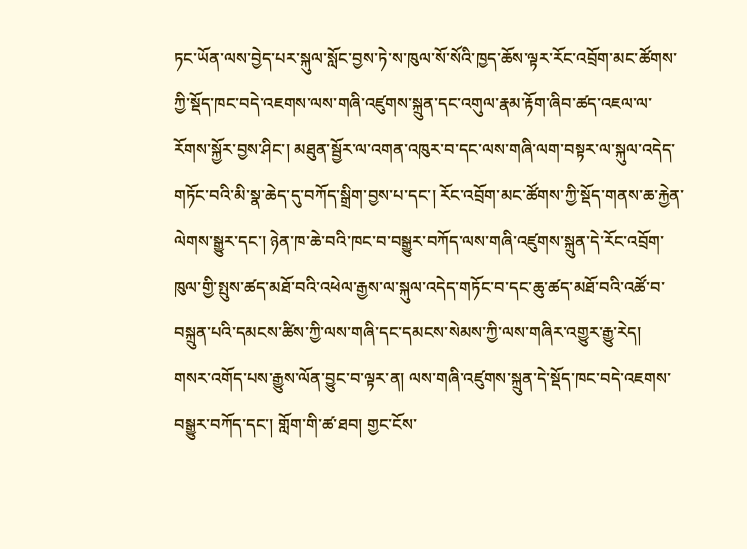ཏང་ཡོན་ལས་བྱེད་པར་སྐུལ་སློང་བྱས་ཏེ་ས་ཁུལ་སོ་སོའི་ཁྱད་ཆོས་ལྟར་རོང་འབྲོག་མང་ཚོགས་ཀྱི་སྡོད་ཁང་བདེ་འཇགས་ལས་གཞི་འཛུགས་སྐྲུན་དང་འགུལ་རྣམ་རྟོག་ཞིབ་ཚད་འཇལ་ལ་རོགས་སྐྱོར་བྱས་ཤིང་། མཐུན་སྦྱོར་ལ་འགན་འཁུར་བ་དང་ལས་གཞི་ལག་བསྟར་ལ་སྐུལ་འདེད་གཏོང་བའི་མི་སྣ་ཆེད་དུ་བཀོད་སྒྲིག་བྱས་པ་དང་། རོང་འབྲོག་མང་ཚོགས་ཀྱི་སྡོད་གནས་ཆ་རྐྱེན་ལེགས་སྒྱུར་དང་། ཉེན་ཁ་ཆེ་བའི་ཁང་བ་བསྒྱུར་བཀོད་ལས་གཞི་འཛུགས་སྐྲུན་དེ་རོང་འབྲོག་ཁུལ་གྱི་སྤུས་ཚད་མཐོ་བའི་འཕེལ་རྒྱས་ལ་སྐུལ་འདེད་གཏོང་བ་དང་ཆུ་ཚད་མཐོ་བའི་འཚོ་བ་བསྐྲུན་པའི་དམངས་ཚིས་ཀྱི་ལས་གཞི་དང་དམངས་སེམས་ཀྱི་ལས་གཞིར་འགྱུར་རྒྱུ་རེད།
གསར་འགོད་པས་རྒྱུས་ལོན་བྱུང་བ་ལྟར་ན། ལས་གཞི་འཛུགས་སྐྲུན་དེ་སྡོད་ཁང་བདེ་འཇགས་བསྒྱུར་བཀོད་དང་། གློག་གི་ཚ་ཐབ། གྱང་ངོས་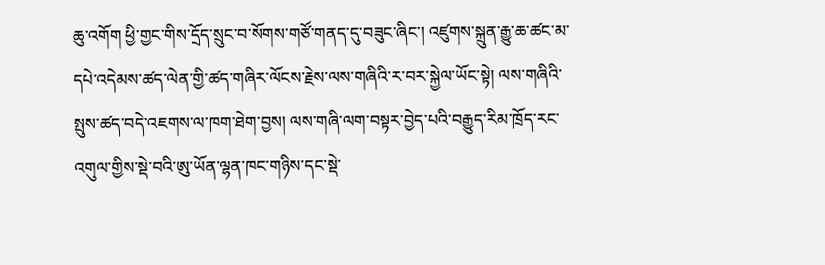ཆུ་འགོག ཕྱི་གྱང་གིས་དྲོད་སྲུང་བ་སོགས་གཙོ་གནད་དུ་བཟུང་ཞིང་། འཛུགས་སྐྲུན་རྒྱུ་ཆ་ཚང་མ་དཔེ་འདེམས་ཚད་ལེན་གྱི་ཚད་གཞིར་ལོངས་རྗེས་ལས་གཞིའི་ར་བར་སྐྱེལ་ཡོང་སྟེ། ལས་གཞིའི་སྤུས་ཚད་བདེ་འཇགས་ལ་ཁག་ཐེག་བྱས། ལས་གཞི་ལག་བསྟར་བྱེད་པའི་བརྒྱུད་རིམ་ཁྲོད་རང་འགུལ་གྱིས་སྡེ་བའི་ཨུ་ཡོན་ལྷན་ཁང་གཉིས་དང་སྡེ་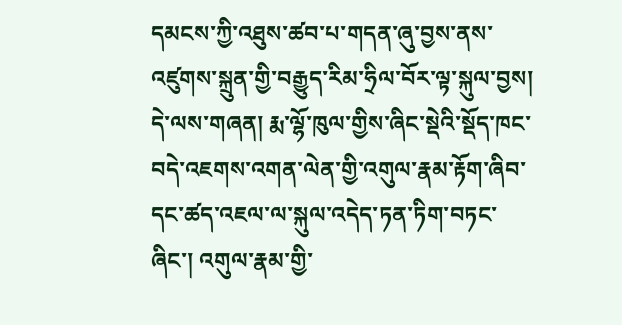དམངས་ཀྱི་འཐུས་ཚབ་པ་གདན་ཞུ་བྱས་ནས་འཛུགས་སྐྲུན་གྱི་བརྒྱུད་རིམ་ཧྲིལ་བོར་ལྟ་སྐུལ་བྱས།
དེ་ལས་གཞན། རྨ་ལྷོ་ཁུལ་གྱིས་ཞིང་སྡེའི་སྡོད་ཁང་བདེ་འཇགས་འགན་ལེན་གྱི་འགུལ་རྣམ་རྟོག་ཞིབ་དང་ཚད་འཇལ་ལ་སྐུལ་འདེད་ཏན་ཏིག་བཏང་ཞིང་། འགུལ་རྣམ་གྱི་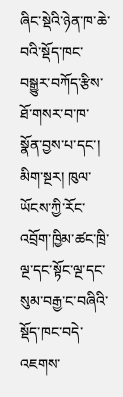ཞིང་སྡེའི་ཉེན་ཁ་ཆེ་བའི་སྡོད་ཁང་བསྒྱུར་བཀོད་རྩིས་ཐོ་གསར་བ་ཁ་སྣོན་བྱས་པ་དང་། མིག་སྔར། ཁུལ་ཡོངས་ཀྱི་རོང་འབྲོག་ཁྱིམ་ཚང་ཁྲི་ལྔ་དང་སྟོང་ལྔ་དང་སུམ་བརྒྱ་ང་བཞིའི་སྡོད་ཁང་བདེ་འཇགས་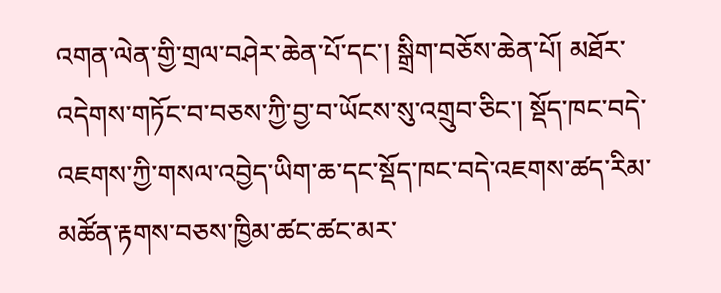འགན་ལེན་གྱི་གྲལ་བཤེར་ཆེན་པོ་དང་། སྒྲིག་བཅོས་ཆེན་པོ། མཐོར་འདེགས་གཏོང་བ་བཅས་ཀྱི་བྱ་བ་ཡོངས་སུ་འགྲུབ་ཅིང་། སྡོད་ཁང་བདེ་འཇགས་ཀྱི་གསལ་འབྱེད་ཡིག་ཆ་དང་སྡོད་ཁང་བདེ་འཇགས་ཚད་རིམ་མཚོན་རྟགས་བཅས་ཁྱིམ་ཚང་ཚང་མར་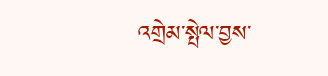འགྲེམ་སྤེལ་བྱས་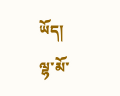ཡོད།
ལྷ་མོ་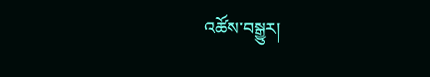འཚོས་བསྒྱུར།